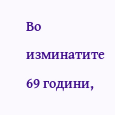Во изминатите 69 години,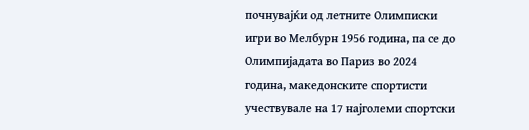почнувајќи од летните Олимписки игри во Мелбурн 1956 година, па се до Олимпијадата во Париз во 2024 година, македонските спортисти учествувале на 17 најголеми спортски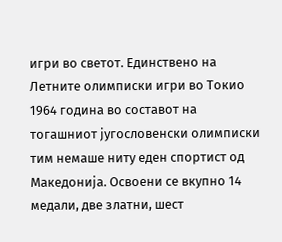игри во светот. Единствено на Летните олимписки игри во Токио 1964 година во составот на тогашниот југословенски олимписки тим немаше ниту еден спортист од Македонија. Освоени се вкупно 14 медали, две златни, шест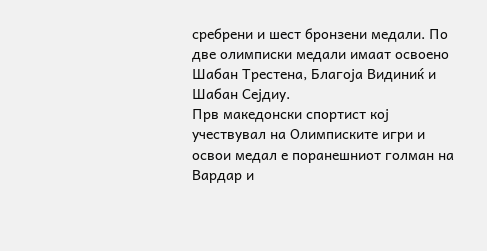сребрени и шест бронзени медали. По две олимписки медали имаат освоено Шабан Трестена, Благоја Видиниќ и Шабан Сејдиу.
Прв македонски спортист кој учествувал на Олимписките игри и освои медал е поранешниот голман на Вардар и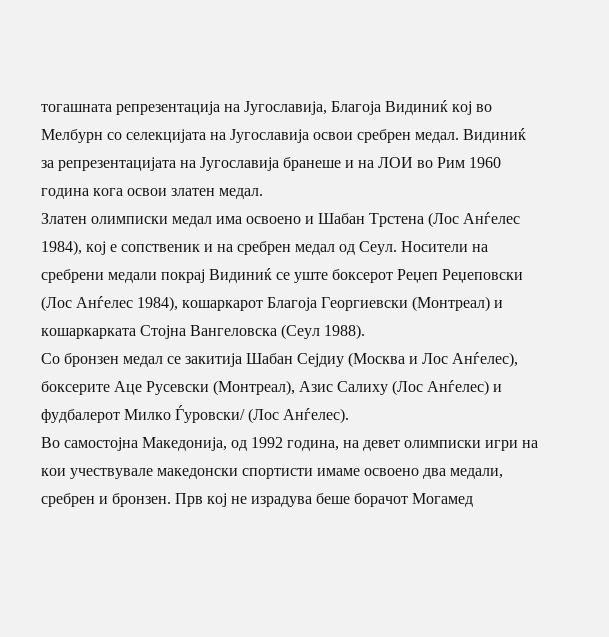тогашната репрезентација на Југославија, Благоја Видиниќ кој во Мелбурн со селекцијата на Југославија освои сребрен медал. Видиниќ за репрезентацијата на Југославија бранеше и на ЛОИ во Рим 1960 година кога освои златен медал.
Златен олимписки медал има освоено и Шабан Трстена (Лос Анѓелес 1984), кој е сопственик и на сребрен медал од Сеул. Носители на сребрени медали покрај Видиниќ се уште боксерот Реџеп Реџеповски (Лос Анѓелес 1984), кошаркарот Благоја Георгиевски (Монтреал) и кошаркарката Стојна Вангеловска (Сеул 1988).
Со бронзен медал се закитија Шабан Сејдиу (Москва и Лос Анѓелес), боксерите Аце Русевски (Монтреал), Азис Салиху (Лос Анѓелес) и фудбалерот Милко Ѓуровски/ (Лос Анѓелес).
Во самостојна Македонија, од 1992 година, на девет олимписки игри на кои учествувале македонски спортисти имаме освоено два медали, сребрен и бронзен. Прв кој не израдува беше борачот Могамед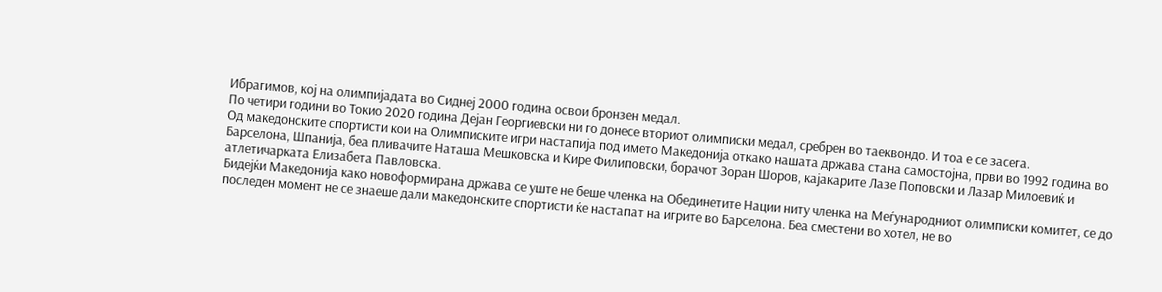Ибрагимов, кој на олимпијадата во Сиднеј 2000 година освои бронзен медал.
По четири години во Токио 2020 година Дејан Георгиевски ни го донесе вториот олимписки медал, сребрен во таеквондо. И тоа е се засега.
Од македонските спортисти кои на Олимписките игри настапија под името Македонија откако нашата држава стана самостојна, први во 1992 година во Барселона, Шпанија, беа пливачите Наташа Мешковска и Кире Филиповски, борачот Зоран Шоров, кајакарите Лазе Поповски и Лазар Милоевиќ и атлетичарката Елизабета Павловска.
Бидејќи Македонија како новоформирана држава се уште не беше членка на Обединетите Нации ниту членка на Меѓународниот олимписки комитет, се до последен момент не се знаеше дали македонските спортисти ќе настапат на игрите во Барселона. Беа сместени во хотел, не во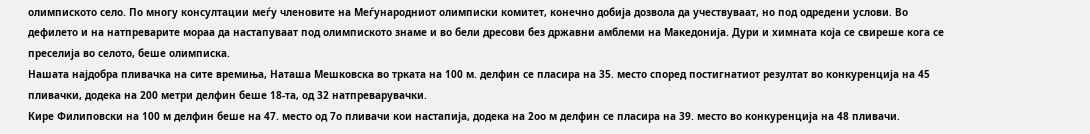олимпиското село. По многу консултации меѓу членовите на Меѓународниот олимписки комитет, конечно добија дозвола да учествуваат, но под одредени услови. Во дефилето и на натпреварите мораа да настапуваат под олимпиското знаме и во бели дресови без државни амблеми на Македонија. Дури и химната која се свиреше кога се преселија во селото, беше олимписка.
Нашата најдобра пливачка на сите времиња, Наташа Мешковска во трката на 100 м. делфин се пласира на 35. место според постигнатиот резултат во конкуренција на 45 пливачки, додека на 200 метри делфин беше 18-та, од 32 натпреварувачки.
Кире Филиповски на 100 м делфин беше на 47. место од 7о пливачи кои настапија, додека на 2оо м делфин се пласира на 39. место во конкуренција на 48 пливачи.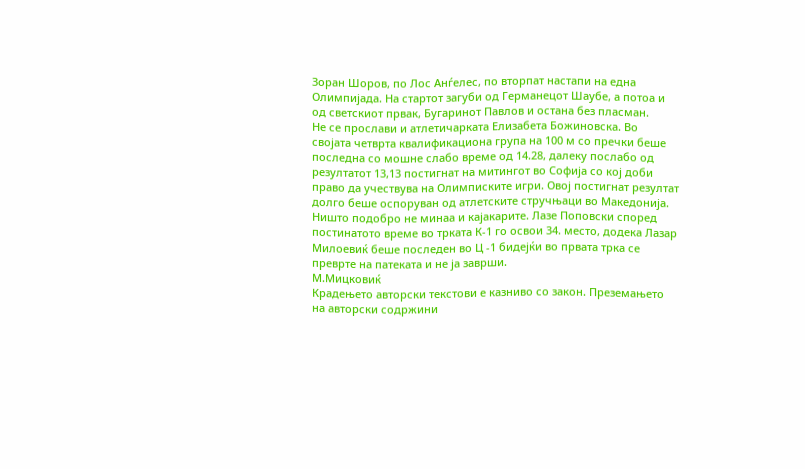Зоран Шоров, по Лос Анѓелес, по вторпат настапи на една Олимпијада. На стартот загуби од Германецот Шаубе, а потоа и од светскиот првак, Бугаринот Павлов и остана без пласман.
Не се прослави и атлетичарката Елизабета Божиновска. Во својата четврта квалификациона група на 100 м со пречки беше последна со мошне слабо време од 14.28, далеку послабо од резултатот 13,13 постигнат на митингот во Софија со кој доби право да учествува на Олимписките игри. Овој постигнат резултат долго беше оспоруван од атлетските стручњаци во Македонија.
Ништо подобро не минаа и кајакарите. Лазе Поповски според постинатото време во трката К-1 го освои 34. место, додека Лазар Милоевиќ беше последен во Ц -1 бидејќи во првата трка се преврте на патеката и не ја заврши.
М.Мицковиќ
Крадењето авторски текстови е казниво со закон. Преземањето на авторски содржини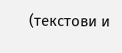(текстови и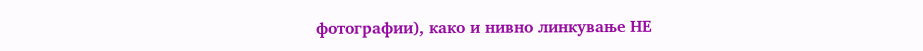фотографии), како и нивно линкување НЕ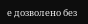е дозволено без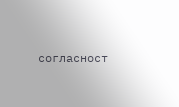согласност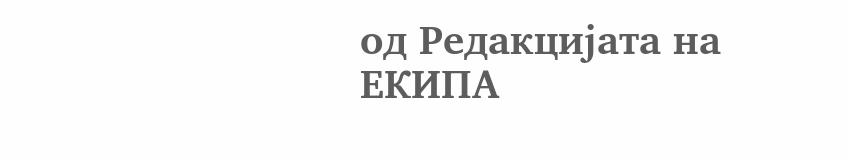од Редакцијата на ЕКИПА